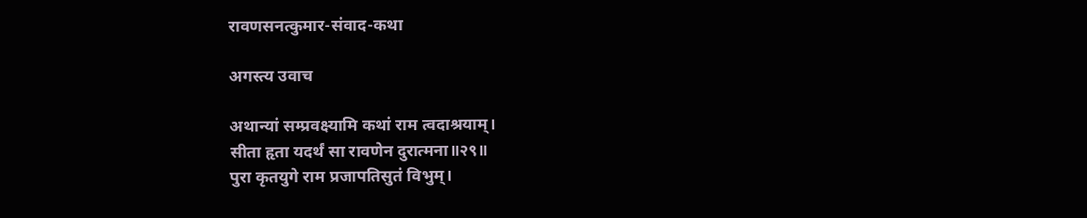रावणसनत्कुमार-संवाद-कथा

अगस्त्य उवाच

अथान्यां सम्प्रवक्ष्यामि कथां राम त्वदाश्रयाम्।
सीता हृता यदर्थं सा रावणेन दुरात्मना॥२९॥
पुरा कृतयुगे राम प्रजापतिसुतं विभुम्।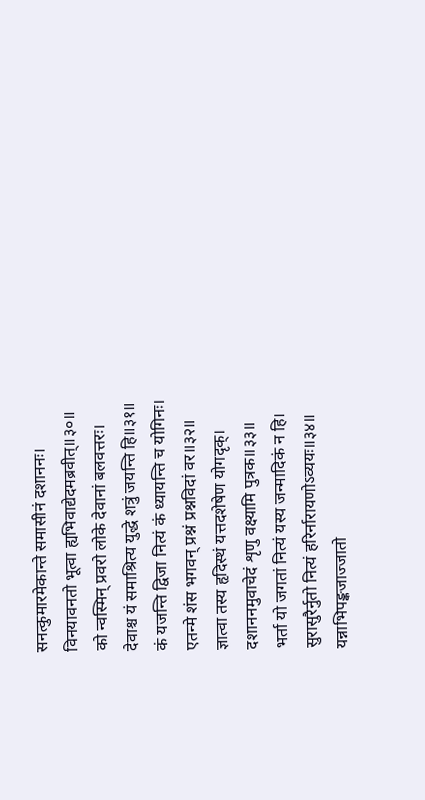सनत्कुमारमेकान्ते समासीनं दशाननः।
विनयावनतो भूत्वा ह्यभिवाद्येदमब्रवीत्॥३०॥
को न्वस्मिन् प्रवरो लोके देवानां बलवत्तरः।
देवाश्च यं समाश्रित्य युद्धे शत्रुं जयन्ति हि॥३१॥
कं यजन्ति द्विजा नित्यं कं ध्यायन्ति च योगिनः।
एतन्मे शंस भगवन् प्रश्नं प्रश्नविदां वर॥३२॥
ज्ञात्वा तस्य हृदिस्थं यत्तदशेषेण योगदृक्।
दशाननमुवाचेदं शृणु वक्ष्यामि पुत्रक॥३३॥
भर्ता यो जगतां नित्यं यस्य जन्मादिकं न हि।
सुरासुरैर्नुतो नित्यं हरिर्नारायणोऽव्ययः॥३४॥
यन्नाभिपङ्कजाज्जातो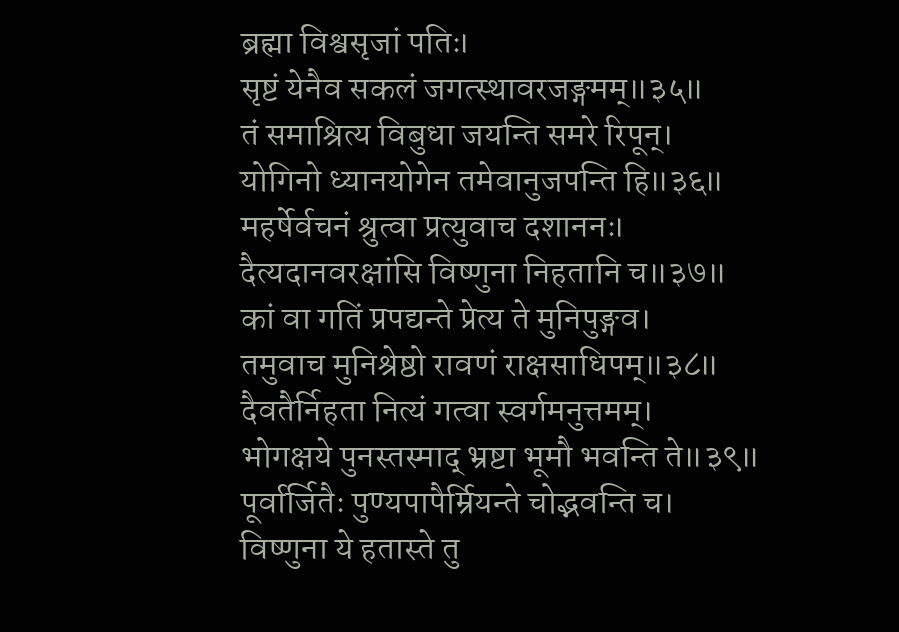ब्रह्मा विश्वसृजां पतिः।
सृष्टं येनैव सकलं जगत्स्थावरजङ्गमम्॥३५॥
तं समाश्रित्य विबुधा जयन्ति समरे रिपून्।
योगिनो ध्यानयोगेन तमेवानुजपन्ति हि॥३६॥
महर्षेर्वचनं श्रुत्वा प्रत्युवाच दशाननः।
दैत्यदानवरक्षांसि विष्णुना निहतानि च॥३७॥
कां वा गतिं प्रपद्यन्ते प्रेत्य ते मुनिपुङ्गव।
तमुवाच मुनिश्रेष्ठो रावणं राक्षसाधिपम्॥३८॥
दैवतैर्निहता नित्यं गत्वा स्वर्गमनुत्तमम्।
भोगक्षये पुनस्तस्माद् भ्रष्टा भूमौ भवन्ति ते॥३९॥
पूर्वार्जितैः पुण्यपापैर्म्रियन्ते चोद्भवन्ति च।
विष्णुना ये हतास्ते तु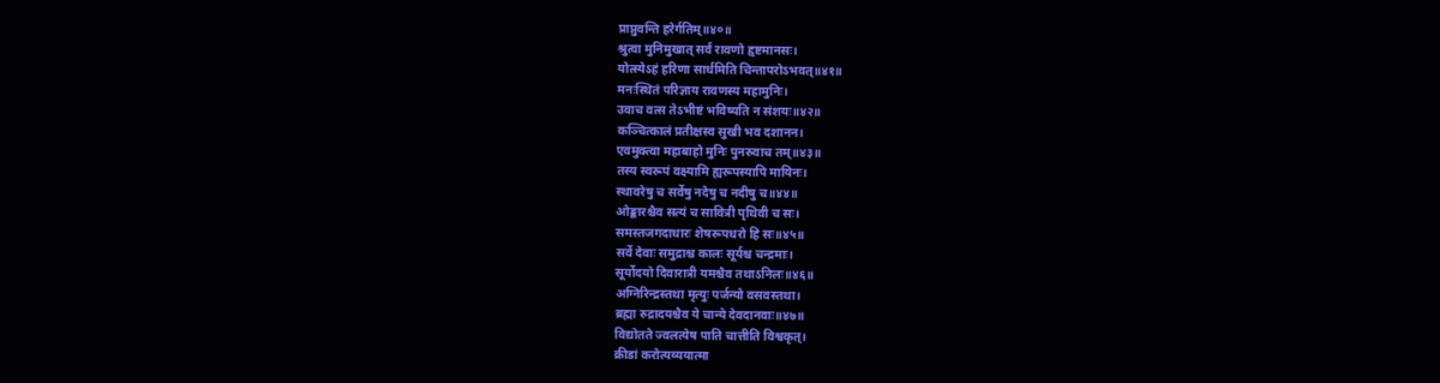प्राप्नुवन्ति हरेर्गतिम्॥४०॥
श्रुत्वा मुनिमुखात् सर्वं रावणो हृष्टमानसः।
योत्स्येऽहं हरिणा सार्धमिति चिन्तापरोऽभवत्॥४१॥
मनःस्थितं परिज्ञाय रावणस्य महामुनिः।
उवाच वत्स तेऽभीष्टं भविष्यति न संशयः॥४२॥
कञ्चित्कालं प्रतीक्षस्व सुखी भव दशानन।
एवमुक्त्वा महाबाहो मुनिः पुनरुवाच तम्॥४३॥
तस्य स्वरूपं वक्ष्यामि ह्यरूपस्यापि मायिनः।
स्थावरेषु च सर्वेषु नदेषु च नदीषु च॥४४॥
ओङ्कारश्चैव सत्यं च सावित्री पृथिवी च सः।
समस्तजगदाधारः शेषरूपधरो हि सः॥४५॥
सर्वे देवाः समुद्राश्च कालः सूर्यश्च चन्द्रमाः।
सूर्योदयो दिवारात्री यमश्चैव तथाऽनिलः॥४६॥
अग्निरिन्द्रस्तथा मृत्युः पर्जन्यो वसवस्तथा।
ब्रह्मा रुद्रादयश्चैव ये चान्ये देवदानवाः॥४७॥
विद्योतते ज्वलत्येष पाति चात्तीति विश्वकृत्।
क्रीडां करोत्यव्ययात्मा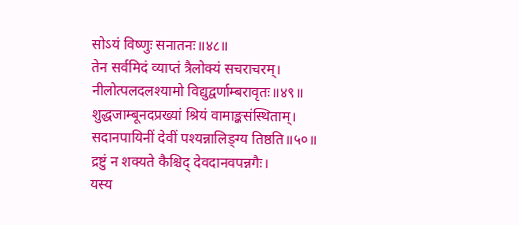सोऽयं विष्णुः सनातनः॥४८॥
तेन सर्वमिदं व्याप्तं त्रैलोक्यं सचराचरम्।
नीलोत्पलदलश्यामो विद्युद्वर्णाम्बरावृतः॥४९॥
शुद्धजाम्बूनदप्रख्यां श्रियं वामाङ्कसंस्थिताम्।
सदानपायिनीं देवीं पश्यन्नालिङ्ग्य तिष्ठति॥५०॥
द्रष्टुं न शक्यते कैश्चिद् देवदानवपन्नगैः।
यस्य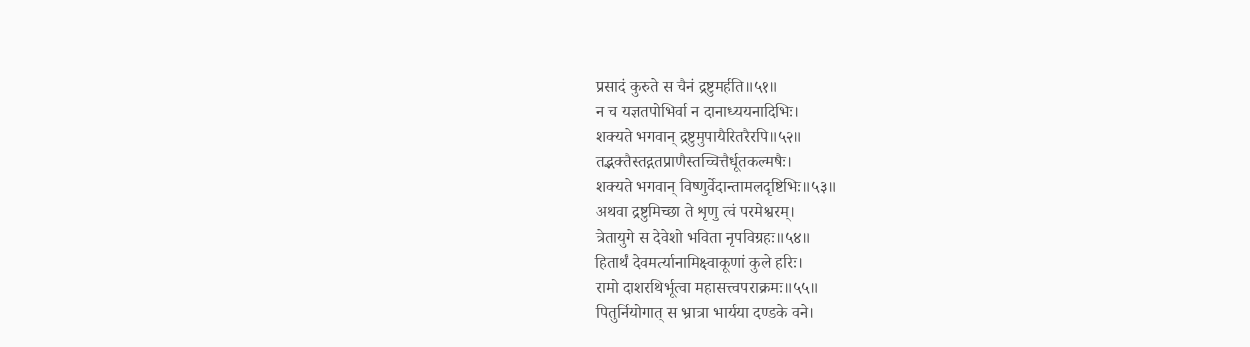प्रसादं कुरुते स चैनं द्रष्टुमर्हति॥५१॥
न च यज्ञतपोभिर्वा न दानाध्ययनादिभिः।
शक्यते भगवान् द्रष्टुमुपायैरितरैरपि॥५२॥
तद्भक्तैस्तद्गतप्राणैस्तच्चित्तैर्धूतकल्मषैः।
शक्यते भगवान् विष्णुर्वेदान्तामलदृष्टिभिः॥५३॥
अथवा द्रष्टुमिच्छा ते शृणु त्वं परमेश्वरम्।
त्रेतायुगे स देवेशो भविता नृपविग्रहः॥५४॥
हितार्थं देवमर्त्यानामिक्ष्वाकूणां कुले हरिः।
रामो दाशरथिर्भूत्वा महासत्त्वपराक्रमः॥५५॥
पितुर्नियोगात् स भ्रात्रा भार्यया दण्डके वने।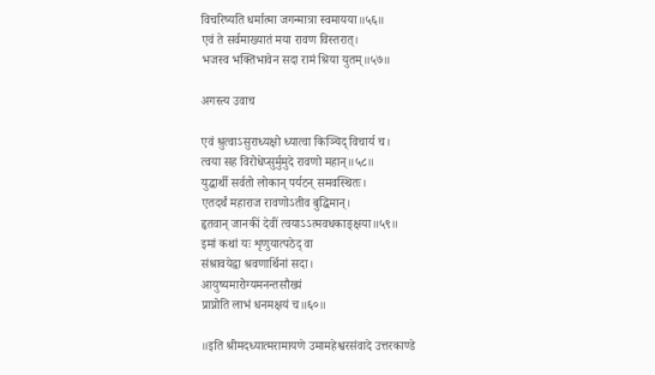विचरिष्यति धर्मात्मा जगन्मात्रा स्वमायया॥५६॥
एवं ते सर्वमाख्यातं मया रावण विस्तरात्।
भजस्व भक्तिभावेन सदा रामं श्रिया युतम्॥५७॥

अगस्त्य उवाच

एवं श्रुत्वाऽसुराध्यक्षो ध्यात्वा किञ्चिद् विचार्य च।
त्वया सह विरोधेप्सुर्मुमुदे रावणो महान्॥५८॥
युद्धार्थी सर्वतो लोकान् पर्यटन् समवस्थितः।
एतदर्थं महाराज रावणोऽतीव बुद्धिमान्।
हृतवान् जानकीं देवीं त्वयाऽऽत्मवधकाङ्क्षया॥५९॥
इमां कथां यः शृणुयात्पठेद् वा
संश्रावयेद्वा श्रवणार्थिनां सदा।
आयुष्यमारोग्यमनन्तसौख्यं
प्राप्नोति लाभं धनमक्षयं च॥६०॥

॥इति श्रीमदध्यात्मरामायणे उमामहेश्वरसंवादे उत्तरकाण्डे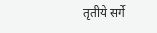तृतीये सर्गे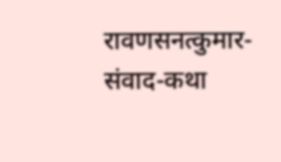रावणसनत्कुमार-संवाद-कथा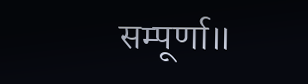सम्पूर्णा॥